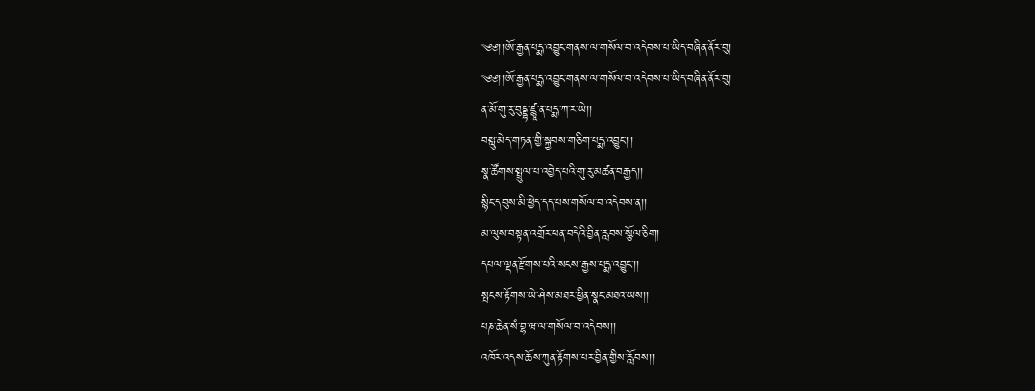༄༅།།ཨོ་རྒྱན་པདྨ་འབྱུང་གནས་ལ་གསོལ་བ་འདེབས་པ་ཡིད་བཞིན་ནོར་བུ།
༄༅།།ཨོ་རྒྱན་པདྨ་འབྱུང་གནས་ལ་གསོལ་བ་འདེབས་པ་ཡིད་བཞིན་ནོར་བུ།
ན་མོ་གུ་རུ་བུདྡྷ་ཛྙཱ་ན་པདྨ་ཀ་ར་ཡེ།།
བསླུ་མེད་གཏན་གྱི་སྐྱབས་གཅིག་པདྨ་འབྱུང་།།
སྣ་ཚོགས་སྤྲུལ་པ་འབྱེད་པའི་གུ་རུ་མཚན་བརྒྱད།།
སྙིང་དབུས་མི་ཕྱེད་དད་པས་གསོལ་བ་འདེབས་ན།།
མ་ལུས་བསྟན་འགྲོར་ཕན་བདེའི་བྱིན་རླབས་སྩོལ་ཅིག།
དཔལ་ལྡན་རྫོགས་པའི་སངས་རྒྱས་པདྨ་འབྱུང་།།
སྤངས་རྟོགས་ཡེ་ཤེས་མཐར་ཕྱིན་སྣང་མཐའ་ཡས།།
པཎ་ཆེན་སཾ་བྷ་ཝ་ལ་གསོལ་བ་འདེབས།།
འཁོར་འདས་ཆོས་ཀུན་རྟོགས་པར་བྱིན་གྱིས་རློབས།།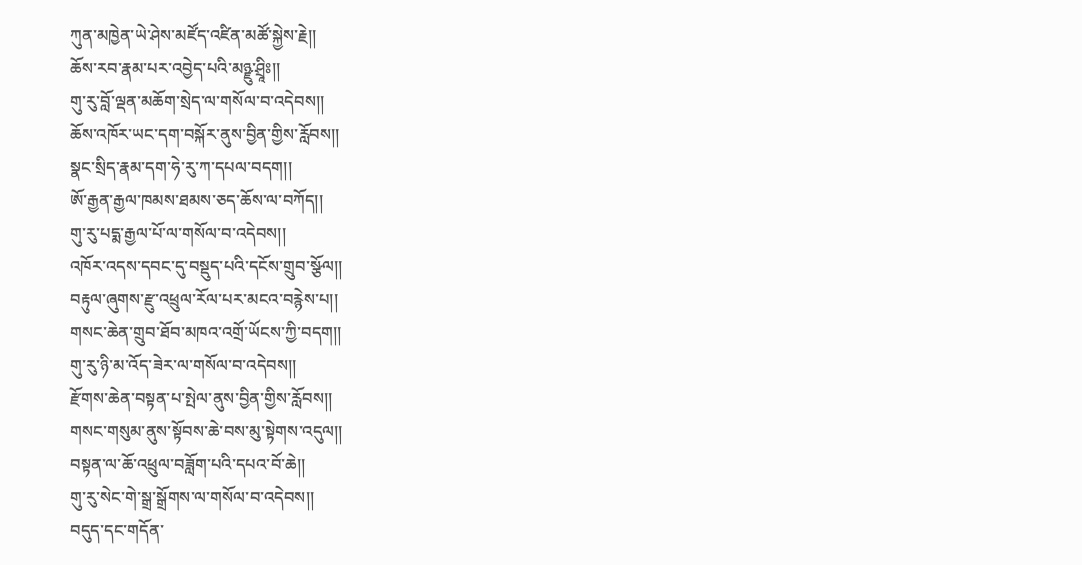ཀུན་མཁྱེན་ཡེ་ཤེས་མཛོད་འཛིན་མཚོ་སྐྱེས་རྗེ།།
ཆོས་རབ་རྣམ་པར་འབྱེད་པའི་མཉྫུ་ཤྲཱིཿ།།
གུ་རུ་བློ་ལྡན་མཆོག་སྲེད་ལ་གསོལ་བ་འདེབས།།
ཆོས་འཁོར་ཡང་དག་བསྐོར་ནུས་བྱིན་གྱིས་རློབས།།
སྣང་སྲིད་རྣམ་དག་ཧེ་རུ་ཀ་དཔལ་བདག།།
ཨོ་རྒྱན་རྒྱལ་ཁམས་ཐམས་ཅད་ཆོས་ལ་བཀོད།།
གུ་རུ་པདྨ་རྒྱལ་པོ་ལ་གསོལ་བ་འདེབས།།
འཁོར་འདས་དབང་དུ་བསྡུད་པའི་དངོས་གྲུབ་སྩོལ།།
བརྟུལ་ཞུགས་རྫུ་འཕྲུལ་རོལ་པར་མངའ་བརྙེས་པ།།
གསང་ཆེན་གྲུབ་ཐོབ་མཁའ་འགྲོ་ཡོངས་ཀྱི་བདག།།
གུ་རུ་ཉི་མ་འོད་ཟེར་ལ་གསོལ་བ་འདེབས།།
རྫོགས་ཆེན་བསྟན་པ་སྤེལ་ནུས་བྱིན་གྱིས་རློབས།།
གསང་གསུམ་ནུས་སྟོབས་ཆེ་བས་མུ་སྟེགས་འདུལ།།
བསྟན་ལ་ཆོ་འཕྲུལ་བཟློག་པའི་དཔའ་བོ་ཆེ།།
གུ་རུ་སེང་གེ་སྒྲ་སྒྲོགས་ལ་གསོལ་བ་འདེབས།།
བདུད་དང་གདོན་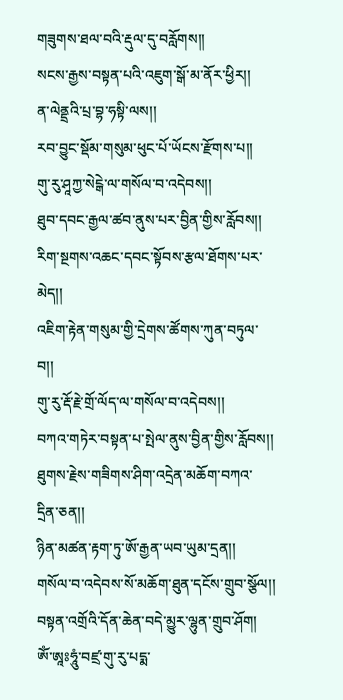གཟུགས་ཐལ་བའི་རྡུལ་དུ་བརློགས།།
སངས་རྒྱས་བསྟན་པའི་འཇུག་སྒོ་མ་ནོར་ཕྱིར།།
ན་ལེནྡྲའི་པྲ་བྷ་ཧསྟི་ལས།།
རབ་བྱུང་སྡོམ་གསུམ་ཕུང་པོ་ཡོངས་རྫོགས་པ།།
གུ་རུ་ཤཱཀྱ་སེངྒེ་ལ་གསོལ་བ་འདེབས།།
ཐུབ་དབང་རྒྱལ་ཚབ་ནུས་པར་བྱིན་གྱིས་རློབས།།
རིག་སྔགས་འཆང་དབང་སྟོབས་རྩལ་ཐོགས་པར་མེད།།
འཇིག་རྟེན་གསུམ་གྱི་དྲེགས་ཚོགས་ཀུན་བཏུལ་བ།།
གུ་རུ་རྡོ་རྗེ་གྲོ་ལོད་ལ་གསོལ་བ་འདེབས།།
བཀའ་གཏེར་བསྟན་པ་སྤེལ་ནུས་བྱིན་གྱིས་རློབས།།
ཐུགས་རྗེས་གཟིགས་ཤིག་འདྲེན་མཆོག་བཀའ་དྲིན་ཅན།།
ཉིན་མཚན་རྟག་ཏུ་ཨོ་རྒྱན་ཡབ་ཡུམ་དྲན།།
གསོལ་བ་འདེབས་སོ་མཆོག་ཐུན་དངོས་གྲུབ་སྩོལ།།
བསྟན་འགྲོའི་དོན་ཆེན་བདེ་མྱུར་ལྷུན་གྲུབ་ཤོག།
ཨོཾ་ཨཱཿཧཱུཾ་བཛྲ་གུ་རུ་པདྨ་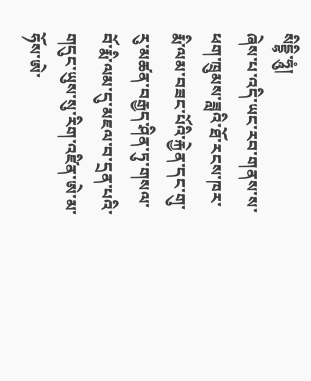སིདྡྷི་ཧཱུཾ།
ཞེས་པ་འདི་ཡང་རབ་གནས་ས་ཕག་ཁྲུམས་ཟླའི་ཐོ་རངས་ཁར་རྨི་ལམ་བཟང་པོའི་རྐྱེན་དང་གུ་རུ་མཚན་བརྒྱད་ཤིན་ཏུ་གསལ་བོ་རྨི་ལམ་དུ་མཇལ་བ་དྲན་པའི་གདུང་ཡུས་སུ་རིག་འཛིན་ཨེ་མ་ཧོས་ཨེ་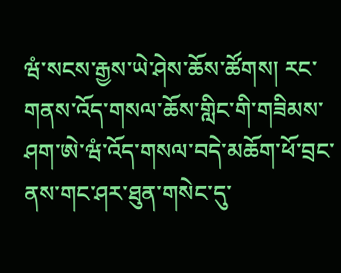ཝཾ་སངས་རྒྱས་ཡེ་ཤེས་ཆོས་ཚོགས། རང་གནས་འོད་གསལ་ཆོས་གླིང་གི་གཟིམས་ཤག་ཨེ་ཝཾ་འོད་གསལ་བདེ་མཆོག་ཕོ་བྲང་ནས་གང་ཤར་ཐུན་གསེང་དུ་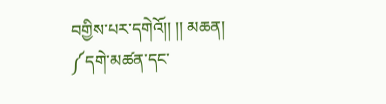བགྱིས་པར་དགེའོ།། །། མཆན། ༼དགེ་མཚན་དང་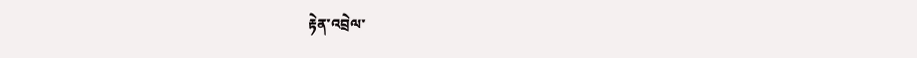རྟེན་འབྲེལ་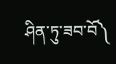ཤིན་ཏུ་ཟབ་བོ༽